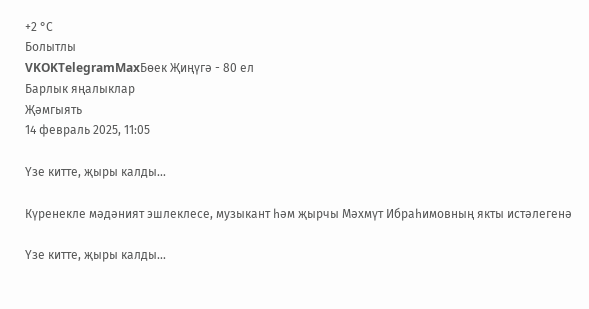+2 °С
Болытлы
VKOKTelegramMaxБөек Җиңүгә - 80 ел
Барлык яңалыклар
Җәмгыять
14 февраль 2025, 11:05

Үзе китте, җыры калды...

Күренекле мәдәният эшлеклесе, музыкант һәм җырчы Мәхмүт Ибраһимовның якты истәлегенә

Үзе китте, җыры калды...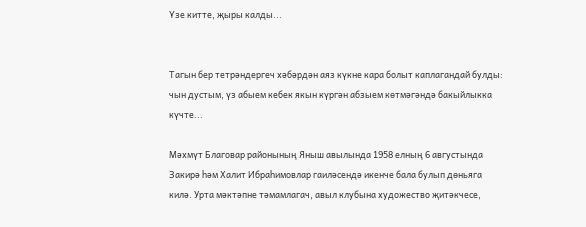Үзе китте, җыры калды...


Тагын бер тетрәндергеч хәбәрдән аяз күкне кара болыт каплагандай булды: чын дустым, үз абыем кебек якын күргән абзыем көтмәгәндә бакыйлыкка күчте...

Мәхмүт Благовар районының Яныш авылында 1958 елның 6 августында Закирә һәм Халит Ибраһимовлар гаиләсендә икенче бала булып дөньяга килә. Урта мәктәпне тәмамлагач, авыл клубына художество җитәкчесе,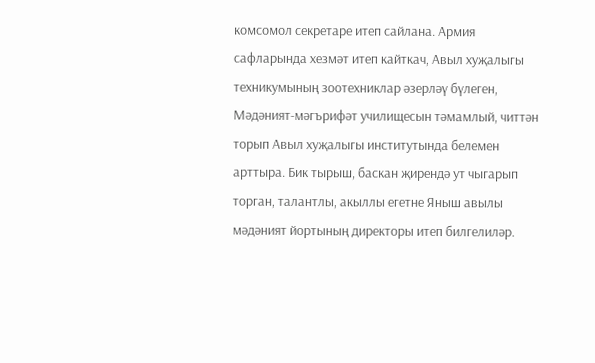комсомол секретаре итеп сайлана. Армия сафларында хезмәт итеп кайткач, Авыл хуҗалыгы техникумының зоотехниклар әзерләү бүлеген, Мәдәният-мәгърифәт училищесын тәмамлый, читтән торып Авыл хуҗалыгы институтында белемен арттыра. Бик тырыш, баскан җирендә ут чыгарып торган, талантлы, акыллы егетне Яныш авылы мәдәният йортының директоры итеп билгелиләр.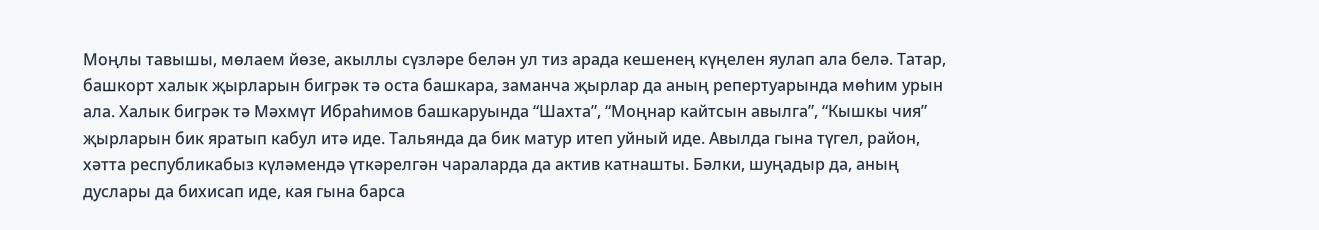Моңлы тавышы, мөлаем йөзе, акыллы сүзләре белән ул тиз арада кешенең күңелен яулап ала белә. Татар, башкорт халык җырларын бигрәк тә оста башкара, заманча җырлар да аның репертуарында мөһим урын ала. Халык бигрәк тә Мәхмүт Ибраһимов башкаруында “Шахта”, “Моңнар кайтсын авылга”, “Кышкы чия” җырларын бик яратып кабул итә иде. Тальянда да бик матур итеп уйный иде. Авылда гына түгел, район, хәтта республикабыз күләмендә үткәрелгән чараларда да актив катнашты. Бәлки, шуңадыр да, аның дуслары да бихисап иде, кая гына барса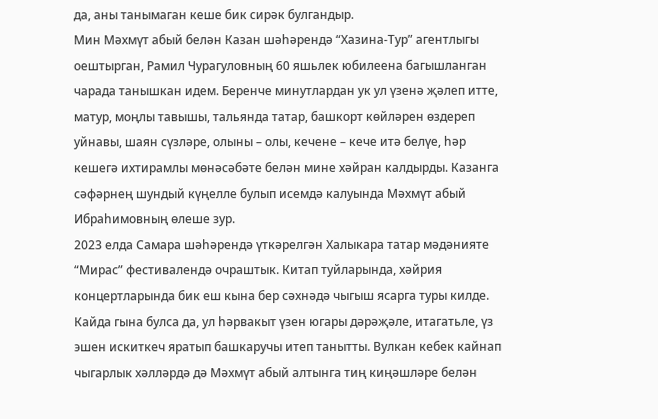да, аны танымаган кеше бик сирәк булгандыр.
Мин Мәхмүт абый белән Казан шәһәрендә “Хазина-Тур” агентлыгы оештырган, Рамил Чурагуловның 60 яшьлек юбилеена багышланган чарада танышкан идем. Беренче минутлардан ук ул үзенә җәлеп итте, матур, моңлы тавышы, тальянда татар, башкорт көйләрен өздереп уйнавы, шаян сүзләре, олыны – олы, кечене – кече итә белүе, һәр кешегә ихтирамлы мөнәсәбәте белән мине хәйран калдырды. Казанга сәфәрнең шундый күңелле булып исемдә калуында Мәхмүт абый Ибраһимовның өлеше зур.
2023 елда Самара шәһәрендә үткәрелгән Халыкара татар мәдәнияте “Мирас” фестивалендә очраштык. Китап туйларында, хәйрия концертларында бик еш кына бер сәхнәдә чыгыш ясарга туры килде. Кайда гына булса да, ул һәрвакыт үзен югары дәрәҗәле, итагатьле, үз эшен искиткеч яратып башкаручы итеп танытты. Вулкан кебек кайнап чыгарлык хәлләрдә дә Мәхмүт абый алтынга тиң киңәшләре белән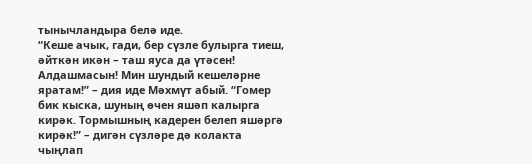тынычландыра белә иде.
“Кеше ачык, гади, бер сүзле булырга тиеш, әйткән икән – таш яуса да үтәсен! Алдашмасын! Мин шундый кешеләрне яратам!” – дия иде Мәхмүт абый. “Гомер бик кыска, шуның өчен яшәп калырга кирәк. Тормышның кадерен белеп яшәргә кирәк!” – дигән сүзләре дә колакта чыңлап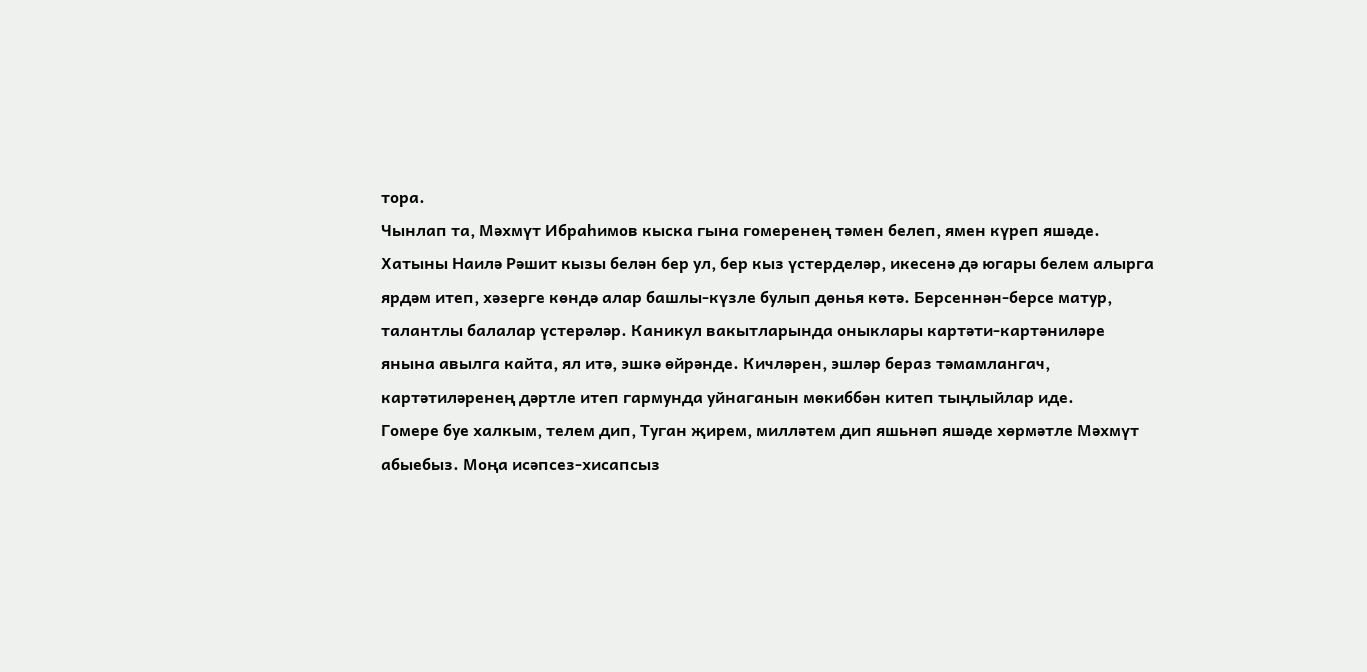тора.
Чынлап та, Мәхмүт Ибраһимов кыска гына гомеренең тәмен белеп, ямен күреп яшәде. Хатыны Наилә Рәшит кызы белән бер ул, бер кыз үстерделәр, икесенә дә югары белем алырга ярдәм итеп, хәзерге көндә алар башлы-күзле булып дөнья көтә. Берсеннән-берсе матур, талантлы балалар үстерәләр. Каникул вакытларында оныклары картәти-картәниләре янына авылга кайта, ял итә, эшкә өйрәнде. Кичләрен, эшләр бераз тәмамлангач, картәтиләренең дәртле итеп гармунда уйнаганын мөкиббән китеп тыңлыйлар иде.
Гомере буе халкым, телем дип, Туган җирем, милләтем дип яшьнәп яшәде хөрмәтле Мәхмүт абыебыз. Моңа исәпсез-хисапсыз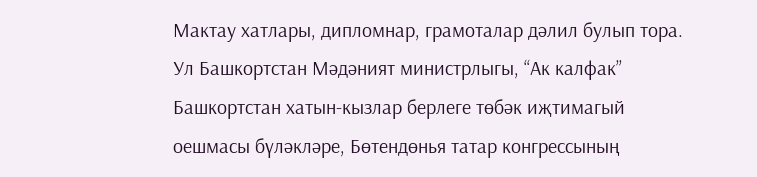Мактау хатлары, дипломнар, грамоталар дәлил булып тора. Ул Башкортстан Мәдәният министрлыгы, “Ак калфак” Башкортстан хатын-кызлар берлеге төбәк иҗтимагый оешмасы бүләкләре, Бөтендөнья татар конгрессының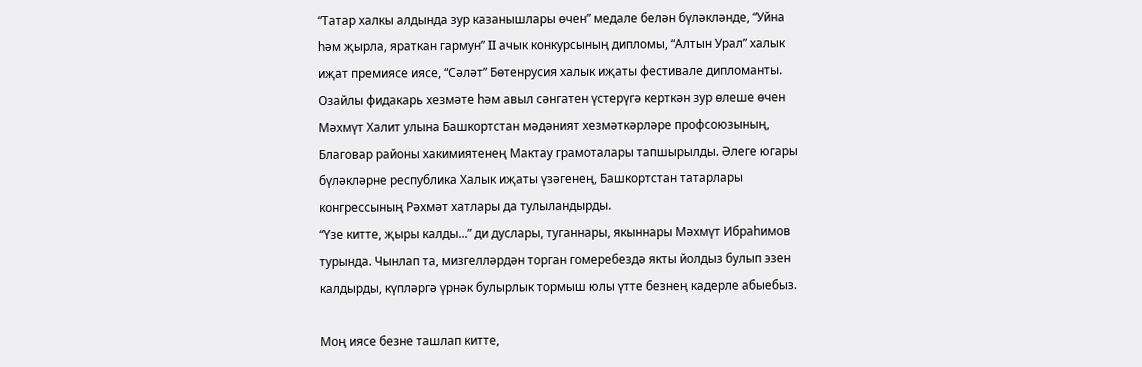“Татар халкы алдында зур казанышлары өчен” медале белән бүләкләнде, “Уйна һәм җырла, яраткан гармун” II ачык конкурсының дипломы, “Алтын Урал” халык иҗат премиясе иясе, “Сәләт” Бөтенрусия халык иҗаты фестивале дипломанты. Озайлы фидакарь хезмәте һәм авыл сәнгатен үстерүгә керткән зур өлеше өчен Мәхмүт Халит улына Башкортстан мәдәният хезмәткәрләре профсоюзының, Благовар районы хакимиятенең Мактау грамоталары тапшырылды. Әлеге югары бүләкләрне республика Халык иҗаты үзәгенең, Башкортстан татарлары конгрессының Рәхмәт хатлары да тулыландырды.
“Үзе китте, җыры калды...” ди дуслары, туганнары, якыннары Мәхмүт Ибраһимов турында. Чынлап та, мизгелләрдән торган гомеребездә якты йолдыз булып эзен калдырды, күпләргә үрнәк булырлык тормыш юлы үтте безнең кадерле абыебыз.

Моң иясе безне ташлап китте,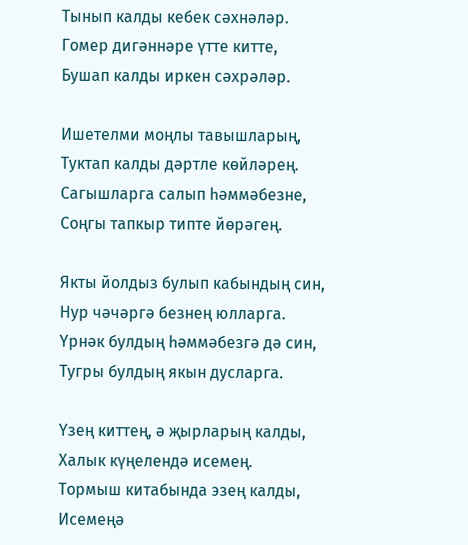Тынып калды кебек сәхнәләр.
Гомер дигәннәре үтте китте,
Бушап калды иркен сәхрәләр.

Ишетелми моңлы тавышларың,
Туктап калды дәртле көйләрең.
Сагышларга салып һәммәбезне,
Соңгы тапкыр типте йөрәгең.

Якты йолдыз булып кабындың син,
Нур чәчәргә безнең юлларга.
Үрнәк булдың һәммәбезгә дә син,
Тугры булдың якын дусларга.

Үзең киттең, ә җырларың калды,
Халык күңелендә исемең.
Тормыш китабында эзең калды,
Исемеңә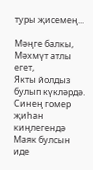туры җисемең...

Мәңге балкы, Мәхмүт атлы егет,
Якты йолдыз булып күкләрдә.
Синең гомер җиһан киңлегендә
Маяк булсын иде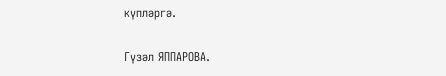күпләргә.

Гүзәл ЯППАРОВА.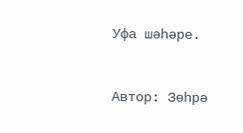Уфа шәһәре.


Автор: Зөһрә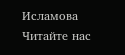Исламова
Читайте нас